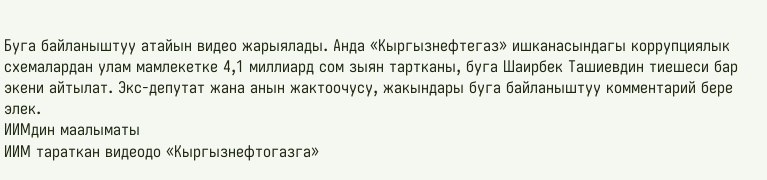Буга байланыштуу атайын видео жарыялады. Анда «Кыргызнефтегаз» ишканасындагы коррупциялык схемалардан улам мамлекетке 4,1 миллиард сом зыян тартканы, буга Шаирбек Ташиевдин тиешеси бар экени айтылат. Экс-депутат жана анын жактоочусу, жакындары буга байланыштуу комментарий бере элек.
ИИМдин маалыматы
ИИМ тараткан видеодо «Кыргызнефтогазга»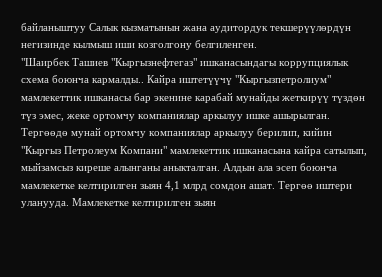байланыштуу Салык кызматынын жана аудитордук текшерүүлөрдүн негизинде кылмыш иши козголгону белгиленген.
"Шаирбек Ташиев "Кыргызнефтегаз" ишканасындагы коррупциялык схема боюнча кармалды.. Кайра иштетүүчү "Кыргызпетролиум" мамлекеттик ишканасы бар экенине карабай мунайды жеткирүү түздөн түз эмес, жеке ортомчу компаниялар аркылуу ишке ашырылган. Тергөөдө мунай ортомчу компаниялар аркылуу берилип, кийин "Кыргыз Петролеум Компани" мамлекеттик ишканасына кайра сатылып, мыйзамсыз киреше алынганы аныкталган. Алдын ала эсеп боюнча мамлекетке келтирилген зыян 4,1 млрд сомдон ашат. Тергөө иштери уланууда. Мамлекетке келтирилген зыян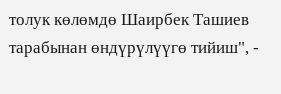толук көлөмдө Шаирбек Ташиев тарабынан өндүрүлүүгө тийиш", -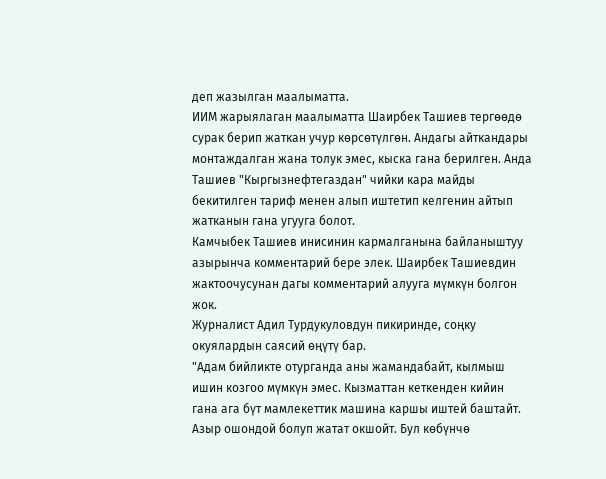деп жазылган маалыматта.
ИИМ жарыялаган маалыматта Шаирбек Ташиев тергөөдө сурак берип жаткан учур көрсөтүлгөн. Андагы айткандары монтаждалган жана толук эмес, кыска гана берилген. Анда Ташиев "Кыргызнефтегаздан" чийки кара майды бекитилген тариф менен алып иштетип келгенин айтып жатканын гана угууга болот.
Камчыбек Ташиев инисинин кармалганына байланыштуу азырынча комментарий бере элек. Шаирбек Ташиевдин жактоочусунан дагы комментарий алууга мүмкүн болгон жок.
Журналист Адил Турдукуловдун пикиринде, соңку окуялардын саясий өңүтү бар.
"Адам бийликте отурганда аны жамандабайт, кылмыш ишин козгоо мүмкүн эмес. Кызматтан кеткенден кийин гана ага бүт мамлекеттик машина каршы иштей баштайт. Азыр ошондой болуп жатат окшойт. Бул көбүнчө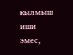кылмыш иши эмес,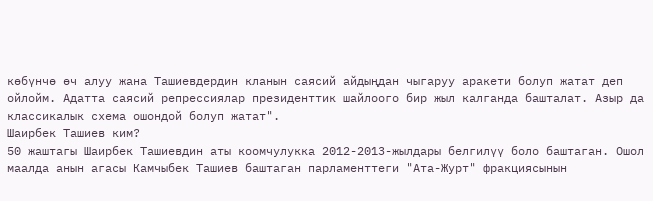көбүнчө өч алуу жана Ташиевдердин кланын саясий айдыңдан чыгаруу аракети болуп жатат деп ойлойм. Адатта саясий репрессиялар президенттик шайлоого бир жыл калганда башталат. Азыр да классикалык схема ошондой болуп жатат".
Шаирбек Ташиев ким?
50 жаштагы Шаирбек Ташиевдин аты коомчулукка 2012-2013-жылдары белгилүү боло баштаган. Ошол маалда анын агасы Камчыбек Ташиев баштаган парламенттеги "Ата-Журт" фракциясынын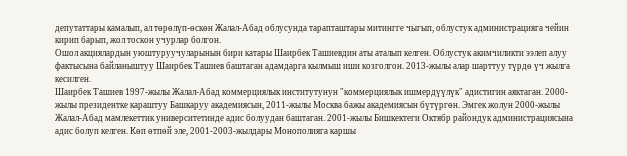депутаттары камалып, ал төрөлүп-өскөн Жалал-Абад облусунда тарапташтары митингге чыгып, облустук администрацияга чейин кирип барып, жол тоскон учурлар болгон.
Ошол акциялардын уюштуруучуларынын бири катары Шаирбек Ташиевдин аты аталып келген. Облустук акимчиликти ээлеп алуу фактысына байланыштуу Шаирбек Ташиев баштаган адамдарга кылмыш иши козголгон. 2013-жылы алар шарттуу түрдө үч жылга кесилген.
Шаирбек Ташиев 1997-жылы Жалал-Абад коммерциялык институтунун "коммерциялык ишмердүүлүк" адистигин аяктаган. 2000-жылы президентке караштуу Башкаруу академиясын, 2011-жылы Москва бажы академиясын бүтүргөн. Эмгек жолун 2000-жылы Жалал-Абад мамлекеттик университетинде адис болуудан баштаган. 2001-жылы Бишкектеги Октябр райондук администрациясына адис болуп келген. Көп өтпөй эле, 2001-2003-жылдары Монополияга каршы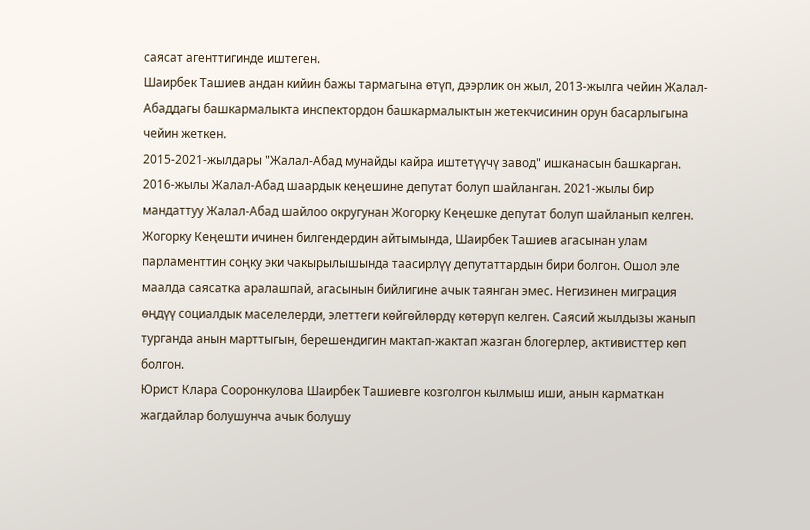саясат агенттигинде иштеген.
Шаирбек Ташиев андан кийин бажы тармагына өтүп, дээрлик он жыл, 2013-жылга чейин Жалал-Абаддагы башкармалыкта инспектордон башкармалыктын жетекчисинин орун басарлыгына чейин жеткен.
2015-2021-жылдары "Жалал-Абад мунайды кайра иштетүүчү завод" ишканасын башкарган. 2016-жылы Жалал-Абад шаардык кеңешине депутат болуп шайланган. 2021-жылы бир мандаттуу Жалал-Абад шайлоо округунан Жогорку Кеңешке депутат болуп шайланып келген.
Жогорку Кеңешти ичинен билгендердин айтымында, Шаирбек Ташиев агасынан улам парламенттин соңку эки чакырылышында таасирлүү депутаттардын бири болгон. Ошол эле маалда саясатка аралашпай, агасынын бийлигине ачык таянган эмес. Негизинен миграция өңдүү социалдык маселелерди, элеттеги көйгөйлөрдү көтөрүп келген. Саясий жылдызы жанып турганда анын марттыгын, берешендигин мактап-жактап жазган блогерлер, активисттер көп болгон.
Юрист Клара Сооронкулова Шаирбек Ташиевге козголгон кылмыш иши, анын карматкан жагдайлар болушунча ачык болушу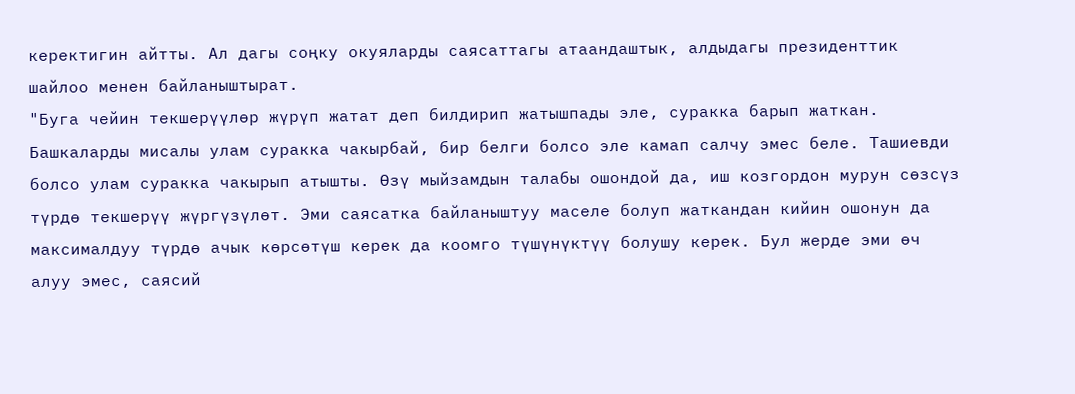керектигин айтты. Ал дагы соңку окуяларды саясаттагы атаандаштык, алдыдагы президенттик шайлоо менен байланыштырат.
"Буга чейин текшерүүлөр жүрүп жатат деп билдирип жатышпады эле, суракка барып жаткан. Башкаларды мисалы улам суракка чакырбай, бир белги болсо эле камап салчу эмес беле. Ташиевди болсо улам суракка чакырып атышты. Өзү мыйзамдын талабы ошондой да, иш козгордон мурун сөзсүз түрдө текшерүү жүргүзүлөт. Эми саясатка байланыштуу маселе болуп жаткандан кийин ошонун да максималдуу түрдө ачык көрсөтүш керек да коомго түшүнүктүү болушу керек. Бул жерде эми өч алуу эмес, саясий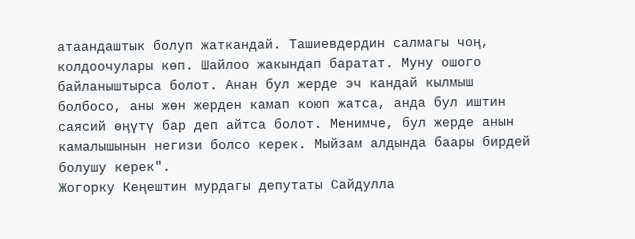атаандаштык болуп жаткандай. Ташиевдердин салмагы чоң, колдоочулары көп. Шайлоо жакындап баратат. Муну ошого байланыштырса болот. Анан бул жерде эч кандай кылмыш болбосо, аны жөн жерден камап коюп жатса, анда бул иштин саясий өңүтү бар деп айтса болот. Менимче, бул жерде анын камалышынын негизи болсо керек. Мыйзам алдында баары бирдей болушу керек".
Жогорку Кеңештин мурдагы депутаты Сайдулла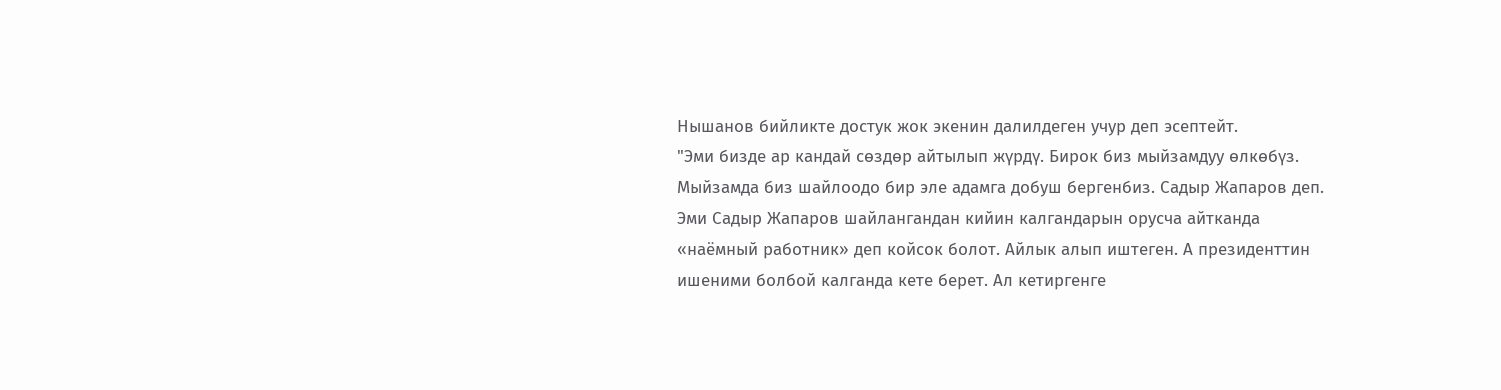Нышанов бийликте достук жок экенин далилдеген учур деп эсептейт.
"Эми бизде ар кандай сөздөр айтылып жүрдү. Бирок биз мыйзамдуу өлкөбүз. Мыйзамда биз шайлоодо бир эле адамга добуш бергенбиз. Садыр Жапаров деп. Эми Садыр Жапаров шайлангандан кийин калгандарын орусча айтканда «наёмный работник» деп койсок болот. Айлык алып иштеген. А президенттин ишеними болбой калганда кете берет. Ал кетиргенге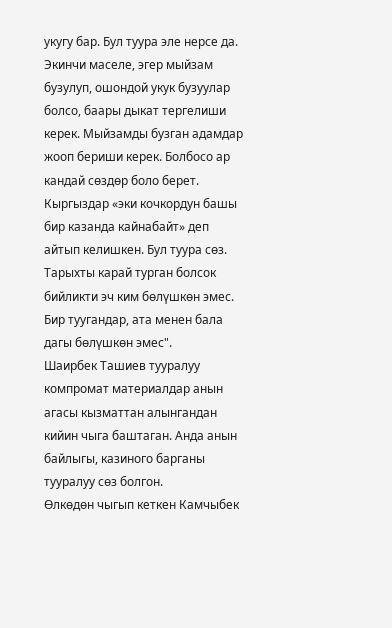укугу бар. Бул туура эле нерсе да. Экинчи маселе, эгер мыйзам бузулуп, ошондой укук бузуулар болсо, баары дыкат тергелиши керек. Мыйзамды бузган адамдар жооп бериши керек. Болбосо ар кандай сөздөр боло берет. Кыргыздар «эки кочкордун башы бир казанда кайнабайт» деп айтып келишкен. Бул туура сөз. Тарыхты карай турган болсок бийликти эч ким бөлүшкөн эмес. Бир туугандар, ата менен бала дагы бөлүшкөн эмес".
Шаирбек Ташиев тууралуу компромат материалдар анын агасы кызматтан алынгандан кийин чыга баштаган. Анда анын байлыгы, казиного барганы тууралуу сөз болгон.
Өлкөдөн чыгып кеткен Камчыбек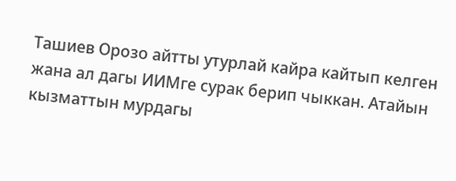Ташиев Орозо айтты утурлай кайра кайтып келген жана ал дагы ИИМге сурак берип чыккан. Атайын кызматтын мурдагы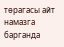төрагасы айт намазга барганда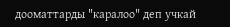дооматтарды "каралоо" деп учкай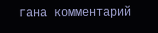гана комментарий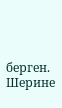берген.
Шерине